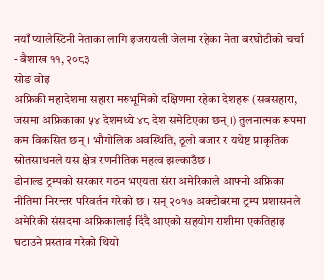नयाँ प्यालेस्टिनी नेताका लागि इजरायली जेलमा रहेका नेता बरघोटीको चर्चा
- बैशाख ११, २०८३
सोङ वोइ
अफ्रिकी महादेशमा सहारा मरुभूमिको दक्षिणमा रहेका देशहरू (सबसहारा, जसमा अफ्रिकाका ५४ देशमध्ये ४८ देश समेटिएका छन् ।) तुलनात्मक रूपमा कम विकसित छन् । भौगोलिक अवस्थिति, ठूलो बजार र यथेष्ट प्राकृतिक स्रोतसाधनले यस क्षेत्र रणनीतिक महत्व झल्काउँछ ।
डोनाल्ड ट्रम्पको सरकार गठन भएयता संरा अमेरिकाले आफ्नो अफ्रिका नीतिमा निरन्तर परिवर्तन गरेको छ । सन् २०१७ अक्टोबरमा ट्रम्प प्रशासनले अमेरिकी संसदमा अफ्रिकालाई दिंदै आएको सहयोग राशीमा एकतिहाइ घटाउने प्रस्ताव गरेको थियो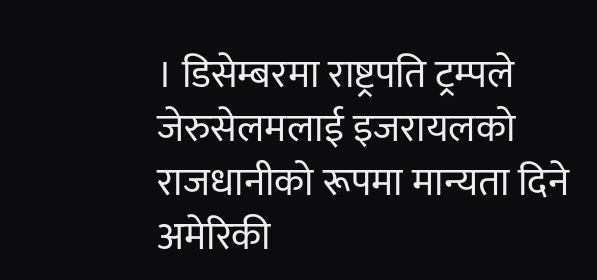। डिसेम्बरमा राष्ट्रपति ट्रम्पले जेरुसेलमलाई इजरायलको राजधानीको रूपमा मान्यता दिने अमेरिकी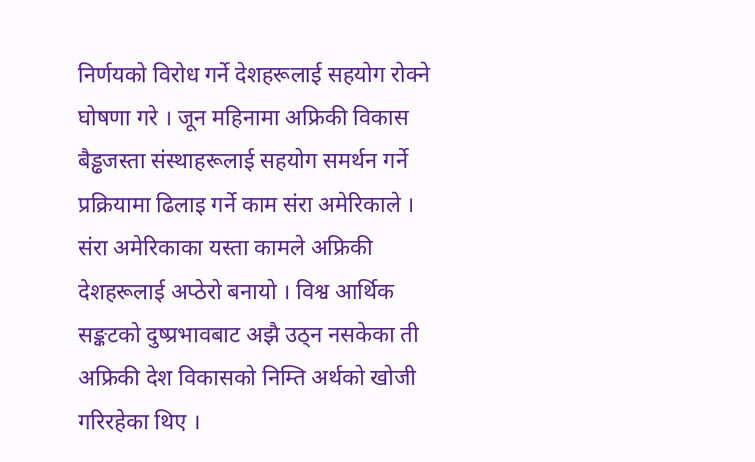निर्णयको विरोध गर्ने देशहरूलाई सहयोग रोक्ने घोषणा गरे । जून महिनामा अफ्रिकी विकास बैड्ढजस्ता संस्थाहरूलाई सहयोग समर्थन गर्ने प्रक्रियामा ढिलाइ गर्ने काम संरा अमेरिकाले ।
संरा अमेरिकाका यस्ता कामले अफ्रिकी देशहरूलाई अप्ठेरो बनायो । विश्व आर्थिक सङ्कटको दुष्प्रभावबाट अझै उठ्न नसकेका ती अफ्रिकी देश विकासको निम्ति अर्थको खोजी गरिरहेका थिए ।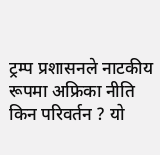ट्रम्प प्रशासनले नाटकीय रूपमा अफ्रिका नीति किन परिवर्तन ? यो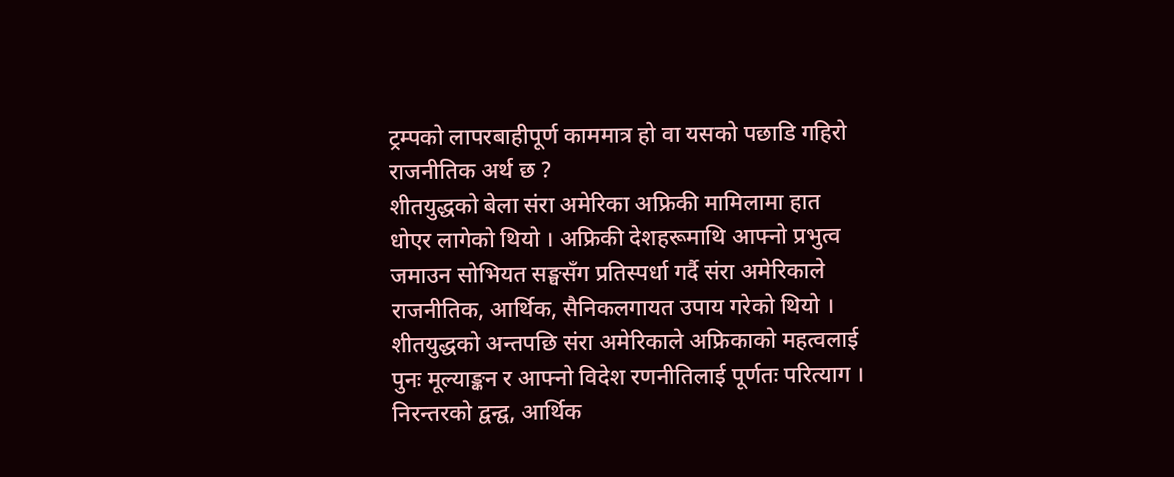ट्रम्पको लापरबाहीपूर्ण काममात्र हो वा यसको पछाडि गहिरो राजनीतिक अर्थ छ ?
शीतयुद्धको बेला संरा अमेरिका अफ्रिकी मामिलामा हात धोएर लागेको थियो । अफ्रिकी देशहरूमाथि आफ्नो प्रभुत्व जमाउन सोभियत सङ्घसँग प्रतिस्पर्धा गर्दै संरा अमेरिकाले राजनीतिक, आर्थिक, सैनिकलगायत उपाय गरेको थियो ।
शीतयुद्धको अन्तपछि संरा अमेरिकाले अफ्रिकाको महत्वलाई पुनः मूल्याङ्कन र आफ्नो विदेश रणनीतिलाई पूर्णतः परित्याग ।
निरन्तरको द्वन्द्व, आर्थिक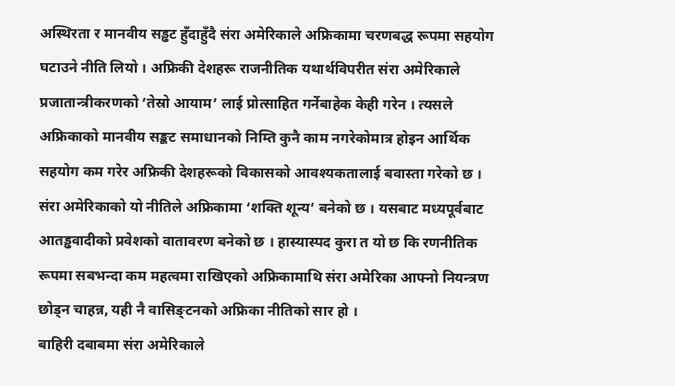अस्थिरता र मानवीय सड्ढट हुँदाहुँदै संरा अमेरिकाले अफ्रिकामा चरणबद्ध रूपमा सहयोग घटाउने नीति लियो । अफ्रिकी देशहरू राजनीतिक यथार्थविपरीत संरा अमेरिकाले प्रजातान्त्रीकरणको ‘तेस्रो आयाम’ लाई प्रोत्साहित गर्नेबाहेक केही गरेन । त्यसले अफ्रिकाको मानवीय सङ्कट समाधानको निम्ति कुनै काम नगरेकोमात्र होइन आर्थिक सहयोग कम गरेर अफ्रिकी देशहरूको विकासको आवश्यकतालाई बवास्ता गरेको छ ।
संरा अमेरिकाको यो नीतिले अफ्रिकामा ‘शक्ति शून्य’ बनेको छ । यसबाट मध्यपूर्वबाट आतड्ढवादीको प्रवेशको वातावरण बनेको छ । हास्यास्पद कुरा त यो छ कि रणनीतिक रूपमा सबभन्दा कम महत्वमा राखिएको अफ्रिकामाथि संरा अमेरिका आफ्नो नियन्त्रण छोड्न चाहन्न, यही नै वासिङ्टनको अफ्रिका नीतिको सार हो ।
बाहिरी दबाबमा संरा अमेरिकाले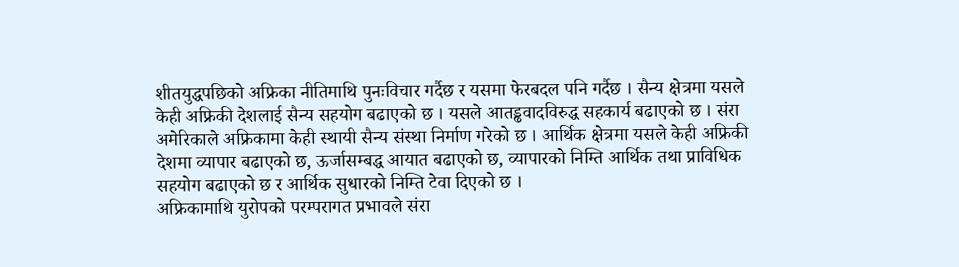शीतयुद्धपछिको अफ्रिका नीतिमाथि पुनःविचार गर्दैछ र यसमा फेरबदल पनि गर्दैछ । सैन्य क्षेत्रमा यसले केही अफ्रिकी देशलाई सैन्य सहयोग बढाएको छ । यसले आतड्ढवादविरुद्ध सहकार्य बढाएको छ । संरा अमेरिकाले अफ्रिकामा केही स्थायी सैन्य संस्था निर्माण गरेको छ । आर्थिक क्षेत्रमा यसले केही अफ्रिकी देशमा व्यापार बढाएको छ, ऊर्जासम्बद्ध आयात बढाएको छ, व्यापारको निम्ति आर्थिक तथा प्राविधिक सहयोग बढाएको छ र आर्थिक सुधारको निम्ति टेवा दिएको छ ।
अफ्रिकामाथि युरोपको परम्परागत प्रभावले संरा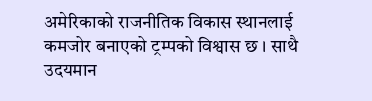अमेरिकाको राजनीतिक विकास स्थानलाई कमजोर बनाएको ट्रम्पको विश्वास छ । साथै उदयमान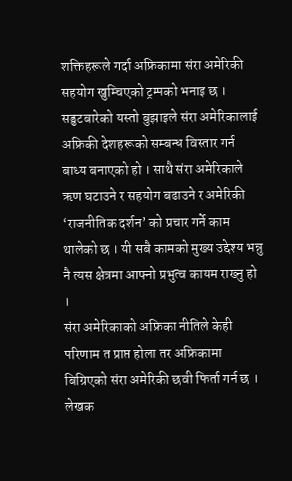शक्तिहरूले गर्दा अफ्रिकामा संरा अमेरिकी सहयोग खुम्चिएको ट्रम्पको भनाइ छ । सड्ढटबारेको यस्तो बुझाइले संरा अमेरिकालाई अफ्रिकी देशहरूको सम्बन्ध विस्तार गर्न बाध्य बनाएको हो । साथै संरा अमेरिकाले ऋण घटाउने र सहयोग बढाउने र अमेरिकी ‘राजनीतिक दर्शन’ को प्रचार गर्ने काम थालेको छ । यी सबै कामको मुख्य उद्देश्य भन्नु नै त्यस क्षेत्रमा आफ्नो प्रभुत्व कायम राख्नु हो ।
संरा अमेरिकाको अफ्रिका नीतिले केही परिणाम त प्राप्त होला तर अफ्रिकामा बिग्रिएको संरा अमेरिकी छवी फिर्ता गर्न छ ।
लेखक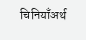चिनियाँअर्थ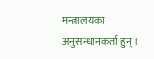मन्त्रालयका अनुसन्धानकर्ता हुन् ।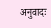अनुवादः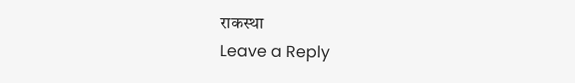राकस्था
Leave a Reply